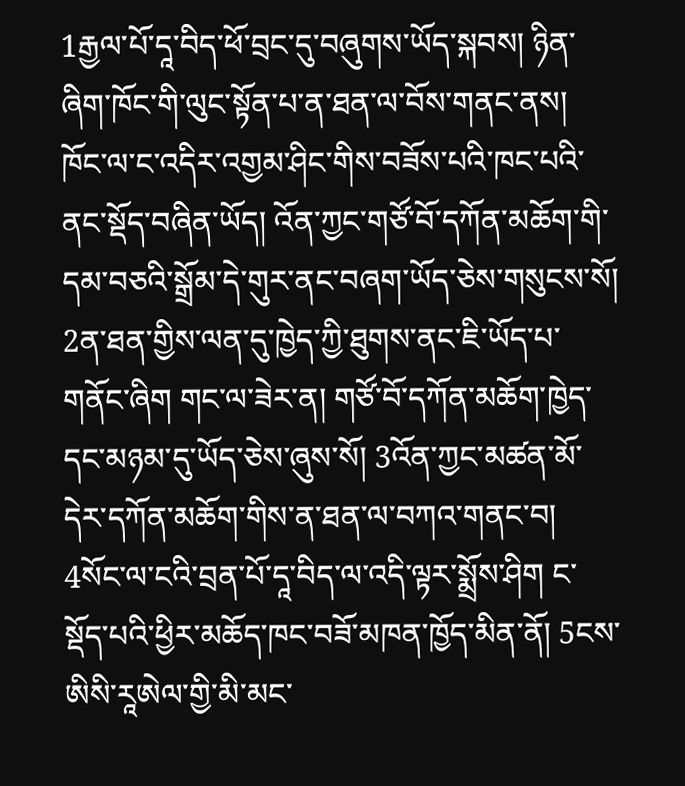1རྒྱལ་པོ་དཱ་བིད་ཕོ་བྲང་དུ་བཞུགས་ཡོད་སྐབས། ཉིན་ཞིག་ཁོང་གི་ལུང་སྟོན་པ་ན་ཐན་ལ་བོས་གནང་ནས། ཁོང་ལ་ང་འདིར་འགྱམ་ཤིང་གིས་བཟོས་པའི་ཁང་པའི་ནང་སྡོད་བཞིན་ཡོད། འོན་ཀྱང་གཙོ་བོ་དཀོན་མཆོག་གི་དམ་བཅའི་སྒྲོམ་དེ་གུར་ནང་བཞག་ཡོད་ཅེས་གསུངས་སོ། 2ན་ཐན་གྱིས་ལན་དུ་ཁྱེད་ཀྱི་ཐུགས་ནང་ཇི་ཡོད་པ་གནོང་ཞིག གང་ལ་ཟེར་ན། གཙོ་བོ་དཀོན་མཆོག་ཁྱེད་དང་མཉམ་དུ་ཡོད་ཅེས་ཞུས་སོ། 3འོན་ཀྱང་མཚན་མོ་དེར་དཀོན་མཆོག་གིས་ན་ཐན་ལ་བཀའ་གནང་བ། 4སོང་ལ་ངའི་བྲན་པོ་དཱ་བིད་ལ་འདི་ལྟར་སྨྲོས་ཤིག ང་སྡོད་པའི་ཕྱིར་མཆོད་ཁང་བཟོ་མཁན་ཁྱོད་མིན་ནོ། 5ངས་ཨིསི་རཱཨེལ་གྱི་མི་མང་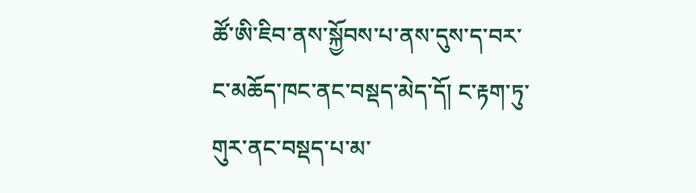ཚོ་ཨི་ཇིབ་ནས་སྐྱོབས་པ་ནས་དུས་ད་བར་ང་མཆོད་ཁང་ནང་བསྡད་མེད་དོ། ང་རྟག་ཏུ་གུར་ནང་བསྡད་པ་མ་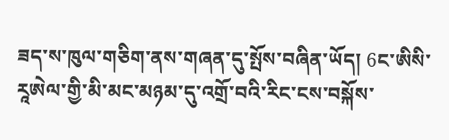ཟད་ས་ཁུལ་གཅིག་ནས་གཞན་དུ་སྤོས་བཞིན་ཡོད། 6ང་ཨིསི་རཱཨེལ་གྱི་མི་མང་མཉམ་དུ་འགྲོ་བའི་རིང་ངས་བསྐོས་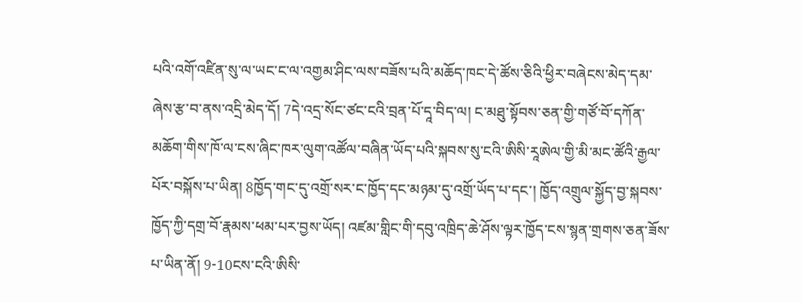པའི་འགོ་འཛིན་སུ་ལ་ཡང་ང་ལ་འགྱམ་ཤིང་ལས་བཟོས་པའི་མཆོད་ཁང་དེ་ཚོས་ཅིའི་ཕྱིར་བཞེངས་མེད་དམ་ཞེས་རྩ་བ་ནས་འདྲི་མེད་དོ། 7དེ་འདྲ་སོང་ཙང་ངའི་བྲན་པོ་དཱ་བིད་ལ། ང་མཐུ་སྟོབས་ཅན་གྱི་གཙོ་བོ་དཀོན་མཆོག་གིས་ཁོ་ལ་ངས་ཞིང་ཁར་ལུག་འཚོལ་བཞིན་ཡོད་པའི་སྐབས་སུ་ངའི་ཨིསི་རཱཨེལ་གྱི་མི་མང་ཚོའི་རྒྱལ་པོར་བསྐོས་པ་ཡིན། 8ཁྱོད་གང་དུ་འགྲོ་སར་ང་ཁྱོད་དང་མཉམ་དུ་འགྲོ་ཡོད་པ་དང་། ཁྱོད་འགྲུལ་སྐྱོད་བྱ་སྐབས་ཁྱོད་ཀྱི་དགྲ་བོ་རྣམས་ཕམ་པར་བྱས་ཡོད། འཛམ་གླིང་གི་དབུ་འཁྲིད་ཆེ་ཤོས་ལྟར་ཁྱོད་ངས་སྙན་གྲགས་ཅན་ཟོས་པ་ཡིན་ནོ། 9-10ངས་ངའི་ཨིསི་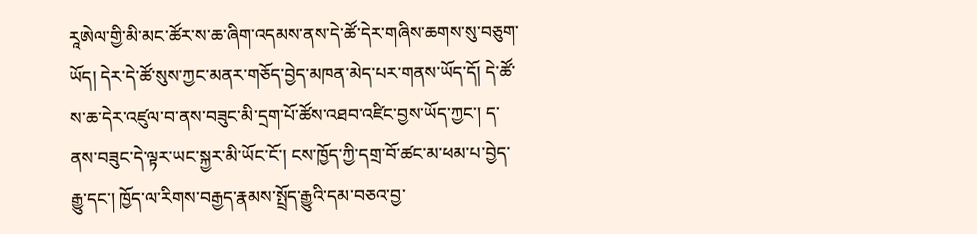རཱཨེལ་གྱི་མི་མང་ཚོར་ས་ཆ་ཞིག་འདམས་ནས་དེ་ཚོ་དེར་གཞིས་ཆགས་སུ་བཅུག་ཡོད། དེར་དེ་ཚོ་སུས་ཀྱང་མནར་གཅོད་བྱེད་མཁན་མེད་པར་གནས་ཡོད་དོ། དེ་ཚོ་ས་ཆ་དེར་འཛུལ་བ་ནས་བཟུང་མི་དྲག་པོ་ཚོས་འཐབ་འཛིང་བྱས་ཡོད་ཀྱང་། ད་ནས་བཟུང་དེ་ལྟར་ཡང་སྐྱར་མི་ཡོང་ངོ་། ངས་ཁྱོད་ཀྱི་དགྲ་བོ་ཚང་མ་ཕམ་པ་བྱེད་རྒྱུ་དང་། ཁྱོད་ལ་རིགས་བརྒྱད་རྣམས་སྤྲོད་རྒྱུའི་དམ་བཅའ་བྱ་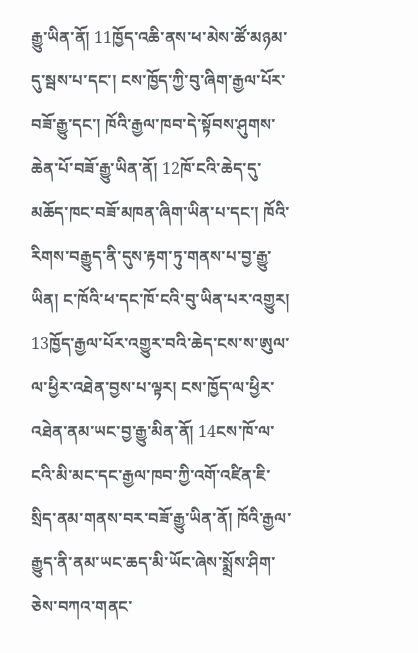རྒྱུ་ཡིན་ནོ། 11ཁྱོད་འཆི་ནས་ཕ་མེས་ཚོ་མཉམ་དུ་སྦས་པ་དང་། ངས་ཁྱོད་ཀྱི་བུ་ཞིག་རྒྱལ་པོར་བཟོ་རྒྱུ་དང་། ཁོའི་རྒྱལ་ཁབ་དེ་སྟོབས་ཤུགས་ཆེན་པོ་བཟོ་རྒྱུ་ཡིན་ནོ། 12ཁོ་ངའི་ཆེད་དུ་མཆོད་ཁང་བཟོ་མཁན་ཞིག་ཡིན་པ་དང་། ཁོའི་རིགས་བརྒྱུད་ནི་དུས་རྟག་ཏུ་གནས་པ་བྱ་རྒྱུ་ཡིན། ང་ཁོའི་ཕ་དང་ཁོ་ངའི་བུ་ཡིན་པར་འགྱུར། 13ཁྱོད་རྒྱལ་པོར་འགྱུར་བའི་ཆེད་ངས་ས་ཨུལ་ལ་ཕྱིར་འཐེན་བྱས་པ་ལྟར། ངས་ཁྱོད་ལ་ཕྱིར་འཐེན་ནམ་ཡང་བྱ་རྒྱུ་མིན་ནོ། 14ངས་ཁོ་ལ་ངའི་མི་མང་དང་རྒྱལ་ཁབ་ཀྱི་འགོ་འཛིན་ཇི་སྲིད་ནམ་གནས་བར་བཟོ་རྒྱུ་ཡིན་ནོ། ཁོའི་རྒྱལ་རྒྱུད་ནི་ནམ་ཡང་ཆད་མི་ཡོང་ཞེས་སྨྲོས་ཤིག་ཅེས་བཀའ་གནང་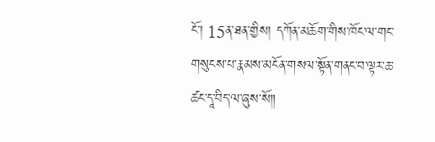ངོ་། 15ན་ཐན་གྱིས། དཀོན་མཆོག་གིས་ཁོང་ལ་གང་གསུངས་པ་རྣམས་མངོན་གསལ་སྟོན་གནང་བ་ལྟར་ཆ་ཚང་དཱ་བིད་ལ་ཞུས་སོ༎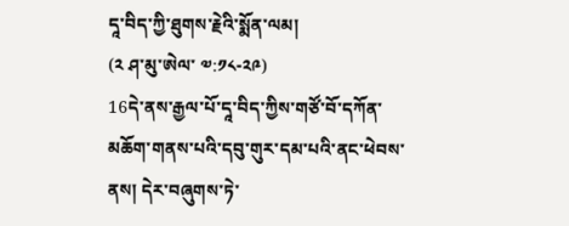དཱ་བིད་ཀྱི་ཐུགས་རྗེའི་སྨོན་ལམ།
(༢ ཤ་མུ་ཨེལ་ ༧:༡༨-༢༩)
16དེ་ནས་རྒྱལ་པོ་དཱ་བིད་ཀྱིས་གཙོ་བོ་དཀོན་མཆོག་གནས་པའི་དབུ་གུར་དམ་པའི་ནང་ཕེབས་ནས། དེར་བཞུགས་ཏེ་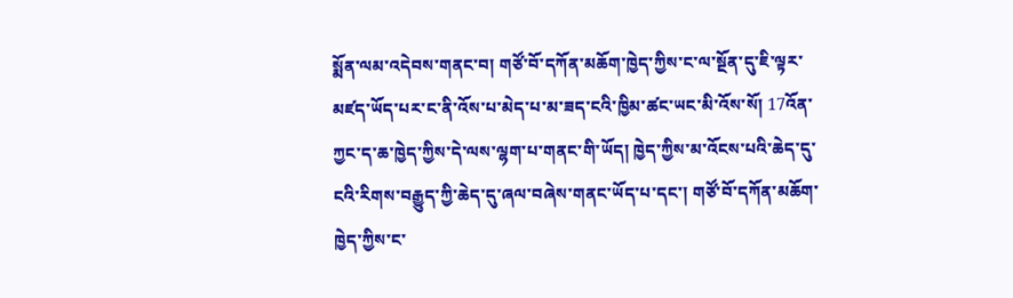སྨོན་ལམ་འདེབས་གནང་བ། གཙོ་བོ་དཀོན་མཆོག་ཁྱེད་ཀྱིས་ང་ལ་སྔོན་དུ་ཇི་ལྟར་མཛད་ཡོད་པར་ང་ནི་འོས་པ་མེད་པ་མ་ཟད་ངའི་ཁྱིམ་ཚང་ཡང་མི་འོས་སོ། 17འོན་ཀྱང་ད་ཆ་ཁྱེད་ཀྱིས་དེ་ལས་ལྷག་པ་གནང་གི་ཡོད། ཁྱེད་ཀྱིས་མ་འོངས་པའི་ཆེད་དུ་ངའི་རིགས་བརྒྱུད་ཀྱི་ཆེད་དུ་ཞལ་བཞེས་གནང་ཡོད་པ་དང་། གཙོ་བོ་དཀོན་མཆོག་ཁྱེད་ཀྱིས་ང་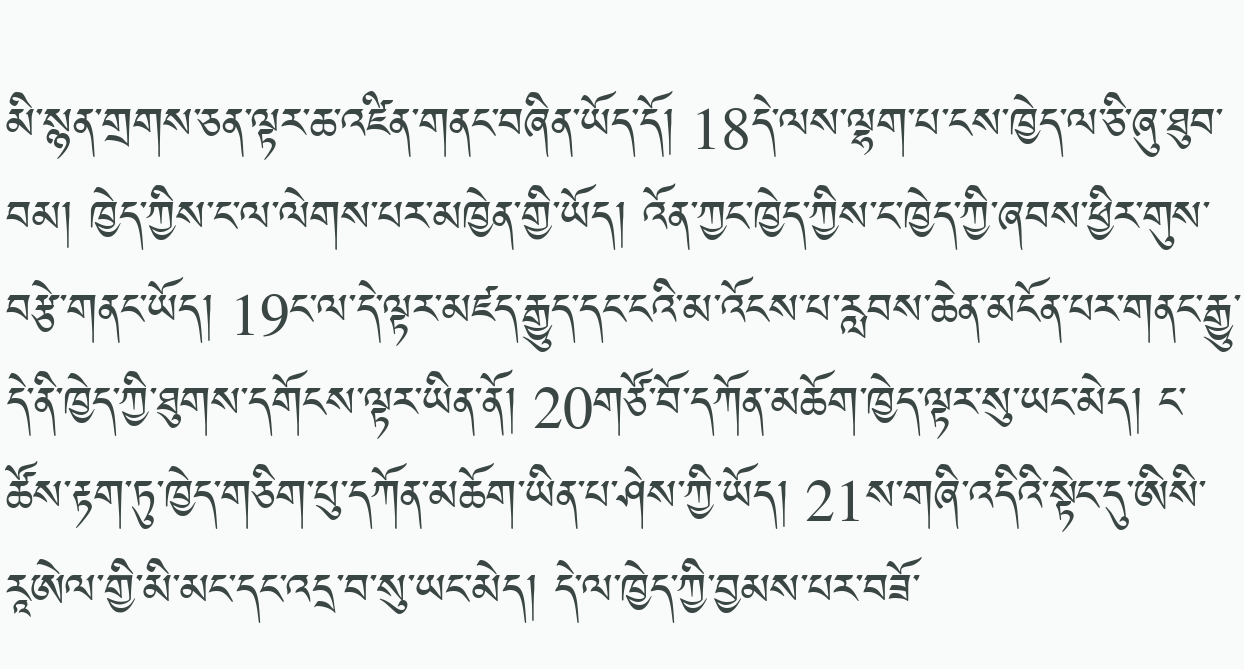མི་སྙན་གྲགས་ཅན་ལྟར་ཆ་འཛིན་གནང་བཞིན་ཡོད་དོ། 18དེ་ལས་ལྷག་པ་ངས་ཁྱེད་ལ་ཅི་ཞུ་ཐུབ་བམ། ཁྱེད་ཀྱིས་ང་ལ་ལེགས་པར་མཁྱེན་གྱི་ཡོད། འོན་ཀྱང་ཁྱེད་ཀྱིས་ང་ཁྱེད་ཀྱི་ཞབས་ཕྱིར་གུས་བརྩེ་གནང་ཡོད། 19ང་ལ་དེ་ལྟར་མཛད་རྒྱུད་དང་ངའི་མ་འོངས་པ་རླབས་ཆེན་མངོན་པར་གནང་རྒྱུ་དེ་ནི་ཁྱེད་ཀྱི་ཐུགས་དགོངས་ལྟར་ཡིན་ནོ། 20གཙོ་བོ་དཀོན་མཆོག་ཁྱེད་ལྟར་སུ་ཡང་མེད། ང་ཚོས་རྟག་ཏུ་ཁྱེད་གཅིག་པུ་དཀོན་མཆོག་ཡིན་པ་ཤེས་ཀྱི་ཡོད། 21ས་གཞི་འདིའི་སྟེང་དུ་ཨིསི་རཱཨེལ་གྱི་མི་མང་དང་འདྲ་བ་སུ་ཡང་མེད། དེ་ལ་ཁྱེད་ཀྱི་བྱམས་པར་བཟོ་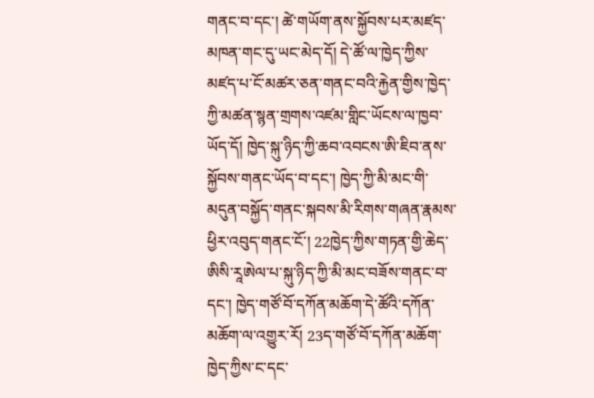གནང་བ་དང་། ཚེ་གཡོག་ནས་སྐྱོབས་པར་མཛད་མཁན་གང་དུ་ཡང་མེད་དོ། དེ་ཚོ་ལ་ཁྱེད་ཀྱིས་མཛད་པ་ངོ་མཚར་ཅན་གནང་བའི་རྐྱེན་གྱིས་ཁྱེད་ཀྱི་མཚན་སྙན་གྲགས་འཛམ་གླིང་ཡོངས་ལ་ཁྱབ་ཡོད་དོ། ཁྱེད་སྐུ་ཉིད་ཀྱི་ཆབ་འབངས་ཨི་ཇིབ་ནས་སྐྱོབས་གནང་ཡོད་བ་དང་། ཁྱེད་ཀྱི་མི་མང་གི་མདུན་བསྐྱོད་གནང་སྐབས་མི་རིགས་གཞན་རྣམས་ཕྱིར་འབུད་གནང་ངོ་། 22ཁྱེད་ཀྱིས་གཏན་གྱི་ཆེད་ཨིསི་རཱཨེལ་པ་སྐུ་ཉིད་ཀྱི་མི་མང་བཟོས་གནང་བ་དང་། ཁྱེད་གཙོ་བོ་དཀོན་མཆོག་དེ་ཚོའི་དཀོན་མཆོག་ལ་འགྱུར་རོ། 23ད་གཙོ་བོ་དཀོན་མཆོག་ཁྱེད་ཀྱིས་ང་དང་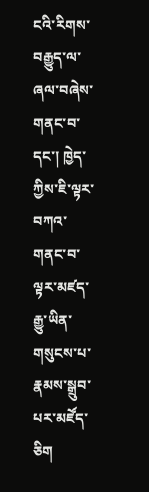ངའི་རིགས་བརྒྱུད་ལ་ཞལ་བཞེས་གནང་བ་དང་། ཁྱེད་ཀྱིས་ཇི་ལྟར་བཀའ་གནང་བ་ལྟར་མཛད་རྒྱུ་ཡིན་གསུངས་པ་རྣམས་སྒྲུབ་པར་མཛོད་ཅིག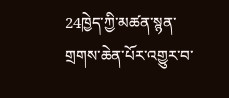24ཁྱེད་ཀྱི་མཚན་སྙན་གྲགས་ཆེན་པོར་འགྱུར་བ་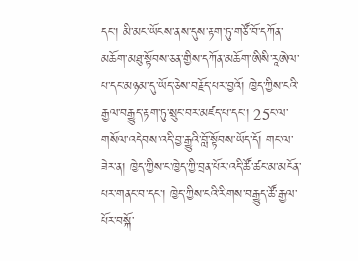དང་། མི་མང་ཡོངས་ནས་དུས་རྟག་ཏུ་གཙོ་བོ་དཀོན་མཆོག་མཐུ་སྟོབས་ཅན་གྱིས་དཀོན་མཆོག་ཨིསི་རཱཨེལ་པ་དང་མཉམ་དུ་ཡོད་ཅེས་བརྗོད་པར་བྱའོ། ཁྱེད་ཀྱིས་ངའི་རྒྱལ་བརྒྱུད་རྟག་ཏུ་སྲུང་བར་མཛད་པ་དང་། 25ང་ལ་གསོལ་འདེབས་འདི་བྱ་རྒྱུའི་བློ་སྟོབས་ཡོད་དོ། གང་ལ་ཟེར་ན། ཁྱེད་ཀྱིས་ང་ཁྱེད་ཀྱི་བྲན་པོར་འདི་ཚོ་ཚང་མ་མངོན་པར་གནང་བ་དང་། ཁྱེད་ཀྱིས་ངའི་རིགས་བརྒྱུད་ཚོ་རྒྱལ་པོར་བསྐོ་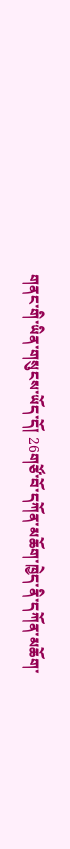གནང་གི་ཡིན་གསུངས་ཡོད་དོ། 26གཙོ་བོ་དཀོན་མཆོག་ཁྱེད་ནི་དཀོན་མཆོག་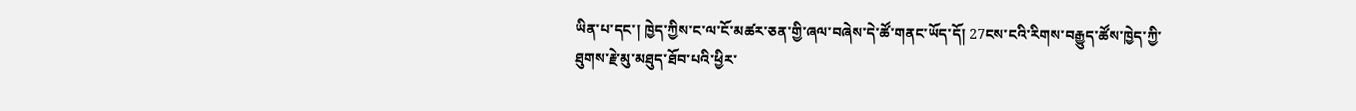ཡིན་པ་དང་། ཁྱེད་ཀྱིས་ང་ལ་ངོ་མཚར་ཅན་གྱི་ཞལ་བཞེས་དེ་ཚོ་གནང་ཡོད་དོ། 27ངས་ངའི་རིགས་བརྒྱུད་ཚོས་ཁྱེད་ཀྱི་ཐུགས་རྗེ་མུ་མཐུད་ཐོབ་པའི་ཕྱིར་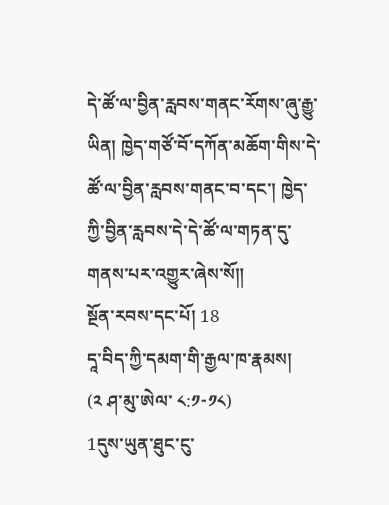དེ་ཚོ་ལ་བྱིན་རླབས་གནང་རོགས་ཞུ་རྒྱུ་ཡིན། ཁྱེད་གཙོ་བོ་དཀོན་མཆོག་གིས་དེ་ཚོ་ལ་བྱིན་རླབས་གནང་བ་དང་། ཁྱེད་ཀྱི་བྱིན་རླབས་དེ་དེ་ཚོ་ལ་གཏན་དུ་གནས་པར་འགྱུར་ཞེས་སོ༎
སྔོན་རབས་དང་པོ། 18
དཱ་བིད་ཀྱི་དམག་གི་རྒྱལ་ཁ་རྣམས།
(༢ ཤ་མུ་ཨེལ་ ༨:༡-༡༨)
1དུས་ཡུན་ཐུང་ངུ་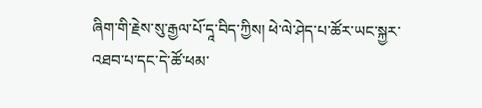ཞིག་གི་རྗེས་སུ་རྒྱལ་པོ་དཱ་བིད་ཀྱིས། ཕེ་ལེ་ཤེད་པ་ཚོར་ཡང་སྐྱར་འཐབ་པ་དང་དེ་ཚོ་ཕམ་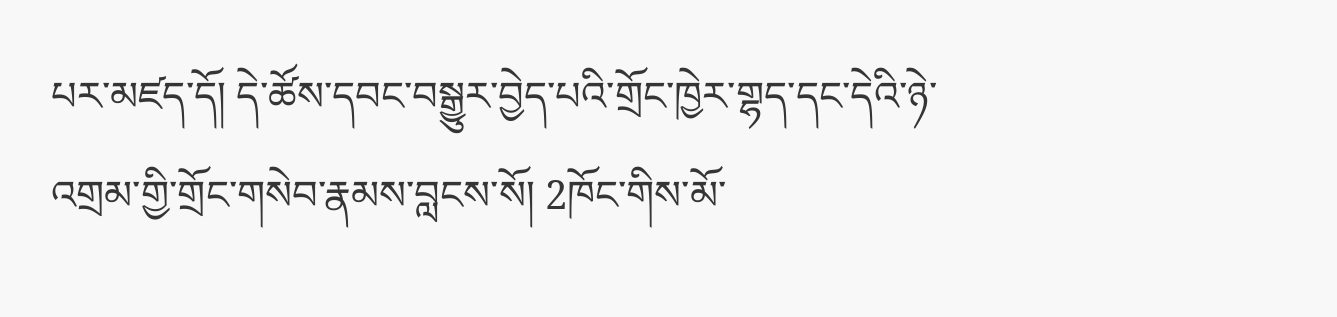པར་མཛད་དོ། དེ་ཚོས་དབང་བསྒྱུར་བྱེད་པའི་གྲོང་ཁྱེར་གྷད་དང་དེའི་ཉེ་འགྲམ་གྱི་གྲོང་གསེབ་རྣམས་བླངས་སོ། 2ཁོང་གིས་མོ་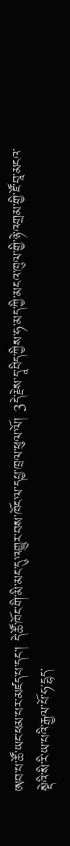ཨབ་པ་ཚོ་ཡང་ཕམ་པར་མཛད་པ་དང་། དེ་ཚོ་ཁོང་གི་མི་མང་དུ་འགྱུར་བས་ཁོང་ལ་དཔྱ་ཁྲལ་ཕུལ་ལོ། 3དེ་རྗེས་དཱ་བིད་ཀྱིས་ཧ་མད་ཀྱི་མངའ་ཁུལ་གྱི་ཉེ་འགྲམ་གྱི་ཛོ་བཱ་མངའ་སྡེའི་སི་རི་ཡ་པའི་རྒྱལ་པོ་ཧ་དྷད་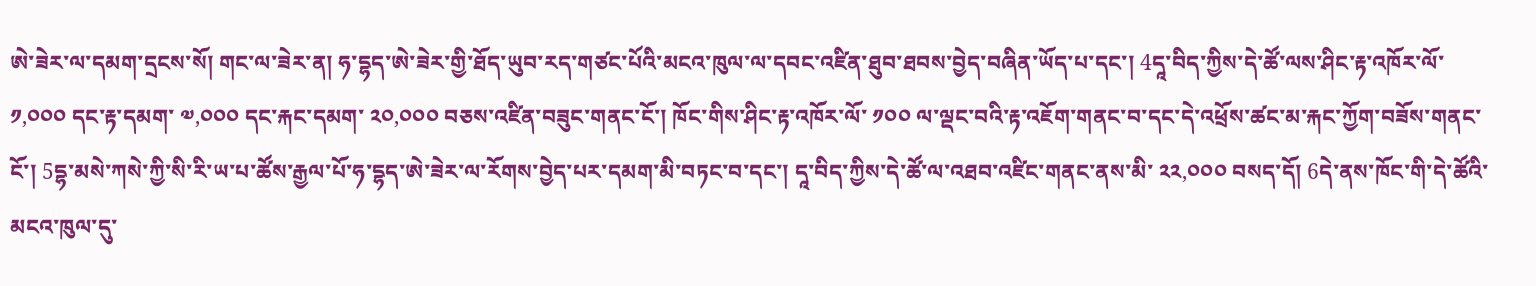ཨེ་ཟེར་ལ་དམག་དྲངས་སོ། གང་ལ་ཟེར་ན། ཧ་དྷད་ཨེ་ཟེར་གྱི་ཐོད་ཡུབ་རད་གཙང་པོའི་མངའ་ཁུལ་ལ་དབང་འཛིན་ཐུབ་ཐབས་བྱེད་བཞིན་ཡོད་པ་དང་། 4དཱ་བིད་ཀྱིས་དེ་ཚོ་ལས་ཤིང་རྟ་འཁོར་ལོ་ ༡,༠༠༠ དང་རྟ་དམག་ ༧,༠༠༠ དང་རྐང་དམག་ ༢༠,༠༠༠ བཅས་འཛིན་བཟུང་གནང་ངོ་། ཁོང་གིས་ཤིང་རྟ་འཁོར་ལོ་ ༡༠༠ ལ་ལྡང་བའི་རྟ་འཇོག་གནང་བ་དང་དེ་འཕྲོས་ཚང་མ་རྐང་ཀྱོག་བཟོས་གནང་ངོ་། 5དྷ་མསེ་ཀསེ་ཀྱི་སི་རི་ཡ་པ་ཚོས་རྒྱལ་པོ་ཧ་དྷད་ཨེ་ཟེར་ལ་རོགས་བྱེད་པར་དམག་མི་བཏང་བ་དང་། དཱ་བིད་ཀྱིས་དེ་ཚོ་ལ་འཐབ་འཛིང་གནང་ནས་མི་ ༢༢,༠༠༠ བསད་དོ། 6དེ་ནས་ཁོང་གི་དེ་ཚོའི་མངའ་ཁུལ་དུ་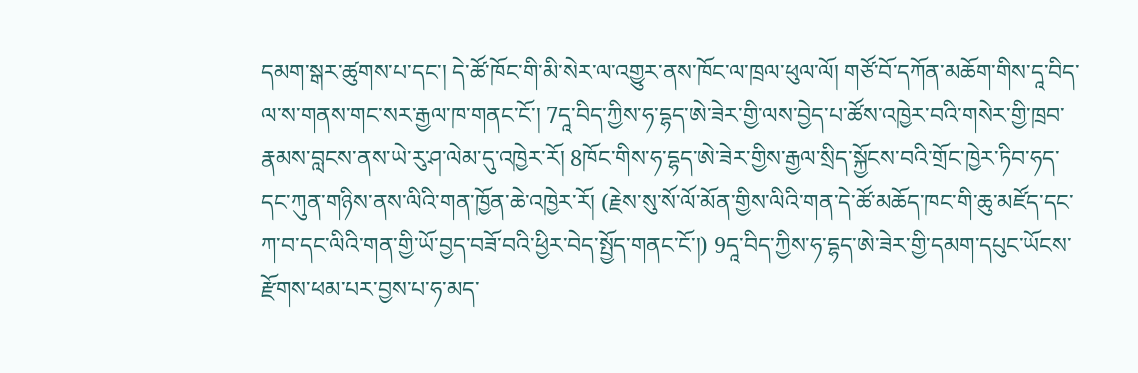དམག་སྒར་ཚུགས་པ་དང་། དེ་ཚོ་ཁོང་གི་མི་སེར་ལ་འགྱུར་ནས་ཁོང་ལ་ཁྲལ་ཕུལ་ལོ། གཙོ་བོ་དཀོན་མཆོག་གིས་དཱ་བིད་ལ་ས་གནས་གང་སར་རྒྱལ་ཁ་གནང་ངོ་། 7དཱ་བིད་ཀྱིས་ཧ་དྷད་ཨེ་ཟེར་གྱི་ལས་བྱེད་པ་ཚོས་འཁྱེར་བའི་གསེར་གྱི་ཁྲབ་རྣམས་བླངས་ནས་ཡེ་རུ་ཤ་ལེམ་དུ་འཁྱེར་རོ། 8ཁོང་གིས་ཧ་དྷད་ཨེ་ཟེར་གྱིས་རྒྱལ་སྲིད་སྐྱོངས་བའི་གྲོང་ཁྱེར་ཏིབ་ཧད་དང་ཀུན་གཉིས་ནས་ལིའི་གན་ཁྱོན་ཆེ་འཁྱེར་རོ། (རྗེས་སུ་སོ་ལོ་མོན་གྱིས་ལིའི་གན་དེ་ཚོ་མཆོད་ཁང་གི་ཆུ་མཛོད་དང་ཀ་བ་དང་ལིའི་གན་གྱི་ཡོ་བྱད་བཟོ་བའི་ཕྱིར་བེད་སྤྱོད་གནང་ངོ་།) 9དཱ་བིད་ཀྱིས་ཧ་དྷད་ཨེ་ཟེར་གྱི་དམག་དཔུང་ཡོངས་རྫོགས་ཕམ་པར་བྱས་པ་ཧ་མད་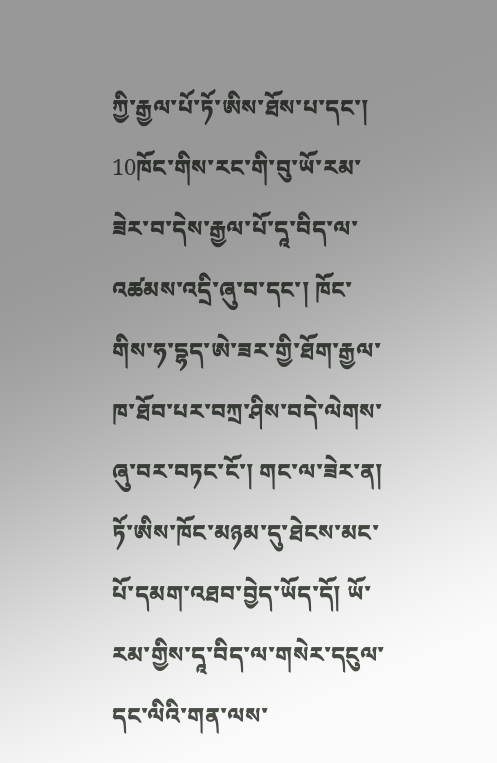ཀྱི་རྒྱལ་པོ་ཏོ་ཨིས་ཐོས་པ་དང་། 10ཁོང་གིས་རང་གི་བུ་ཡོ་རམ་ཟེར་བ་དེས་རྒྱལ་པོ་དཱ་བིད་ལ་འཚམས་འདྲི་ཞུ་བ་དང་། ཁོང་གིས་ཧ་དྷད་ཨེ་ཟར་གྱི་ཐོག་རྒྱལ་ཁ་ཐོབ་པར་བཀྲ་ཤིས་བདེ་ལེགས་ཞུ་བར་བཏང་ངོ་། གང་ལ་ཟེར་ན། ཏོ་ཨིས་ཁོང་མཉམ་དུ་ཐེངས་མང་པོ་དམག་འཐབ་བྱེད་ཡོད་དོ། ཡོ་རམ་གྱིས་དཱ་བིད་ལ་གསེར་དངུལ་དང་ལིའི་གན་ལས་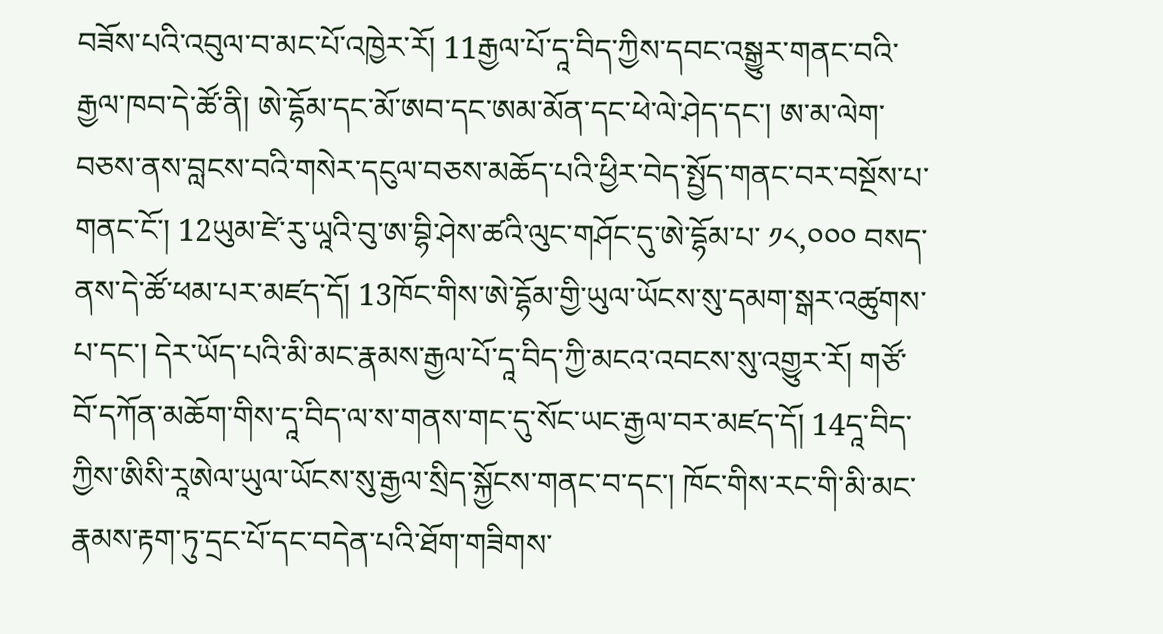བཟོས་པའི་འབུལ་བ་མང་པོ་འཁྱེར་རོ། 11རྒྱལ་པོ་དཱ་བིད་ཀྱིས་དབང་འསྒྱུར་གནང་བའི་རྒྱལ་ཁབ་དེ་ཚོ་ནི། ཨེ་དྷོམ་དང་མོ་ཨབ་དང་ཨམ་མོན་དང་ཕེ་ལེ་ཤེད་དང་། ཨ་མ་ལེག་བཅས་ནས་བླངས་བའི་གསེར་དངུལ་བཅས་མཆོད་པའི་ཕྱིར་བེད་སྤྱོད་གནང་བར་བསྔོས་པ་གནང་ངོ་། 12ཡུམ་ཛེ་རུ་ཡཱའི་བུ་ཨ་བྷི་ཤེས་ཚའི་ལུང་གཤོང་དུ་ཨེ་དྷོམ་པ་ ༡༨,༠༠༠ བསད་ནས་དེ་ཚོ་ཕམ་པར་མཛད་དོ། 13ཁོང་གིས་ཨེ་དྷོམ་གྱི་ཡུལ་ཡོངས་སུ་དམག་སྒར་འཚུགས་པ་དང་། དེར་ཡོད་པའི་མི་མང་རྣམས་རྒྱལ་པོ་དཱ་བིད་ཀྱི་མངའ་འབངས་སུ་འགྱུར་རོ། གཙོ་བོ་དཀོན་མཆོག་གིས་དཱ་བིད་ལ་ས་གནས་གང་དུ་སོང་ཡང་རྒྱལ་བར་མཛད་དོ། 14དཱ་བིད་ཀྱིས་ཨིསི་རཱཨེལ་ཡུལ་ཡོངས་སུ་རྒྱལ་སྲིད་སྐྱོངས་གནང་བ་དང་། ཁོང་གིས་རང་གི་མི་མང་རྣམས་རྟག་ཏུ་དྲང་པོ་དང་བདེན་པའི་ཐོག་གཟིགས་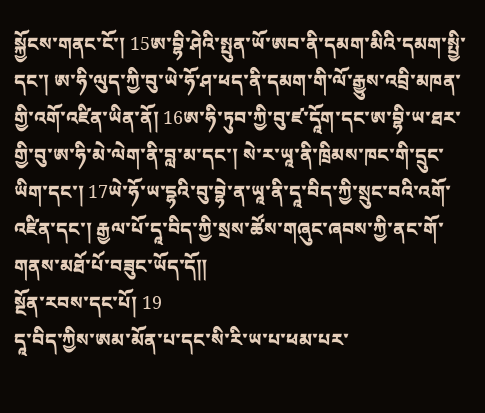སྐྱོངས་གནང་ངོ་། 15ཨ་བྷི་ཤེའི་སྤུན་ཡོ་ཨབ་ནི་དམག་མིའི་དམག་སྤྱི་དང་། ཨ་ཧི་ལུད་ཀྱི་བུ་ཡེ་ཧོ་ཤ་ཕད་ནི་དམག་གི་ལོ་རྒྱུས་འབྲི་མཁན་གྱི་འགོ་འཛིན་ཡིན་ནོ། 16ཨ་ཧི་ཏུབ་ཀྱི་བུ་ཛ་དཱོག་དང་ཨ་བྷི་ཡ་ཐར་གྱི་བུ་ཨ་ཧི་མེ་ལེག་ནི་བླ་མ་དང་། སེ་ར་ཡཱ་ནི་ཁྲིམས་ཁང་གི་དྲུང་ཡིག་དང་། 17ཡེ་ཧོ་ཡ་དྷའི་བུ་བྷེ་ན་ཡཱ་ནི་དཱ་བིད་ཀྱི་སྲུང་བའི་འགོ་འཛིན་དང་། རྒྱལ་པོ་དཱ་བིད་ཀྱི་སྲས་ཚོས་གཞུང་ཞབས་ཀྱི་ནང་གོ་གནས་མཐོ་པོ་བཟུང་ཡོད་དོ༎
སྔོན་རབས་དང་པོ། 19
དཱ་བིད་ཀྱིས་ཨམ་མོན་པ་དང་སི་རི་ཡ་པ་ཕམ་པར་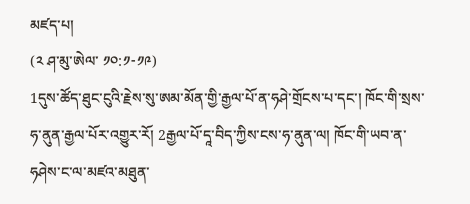མཛད་པ།
(༢ ཤ་མུ་ཨེལ་ ༡༠:༡-༡༩)
1དུས་ཚོད་ཐུང་ངུའི་རྗེས་སུ་ཨམ་མོན་གྱི་རྒྱལ་པོ་ན་ཧཤེ་གྲོངས་པ་དང་། ཁོང་གི་སྲས་ཧ་ནུན་རྒྱལ་པོར་འགྱུར་རོ། 2རྒྱལ་པོ་དཱ་བིད་ཀྱིས་ངས་ཧ་ནུན་ལ། ཁོང་གི་ཡབ་ན་ཧཤེས་ང་ལ་མཛའ་མཐུན་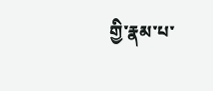གྱི་རྣམ་པ་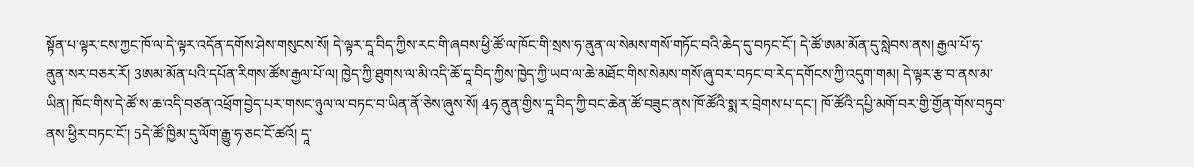སྟོན་པ་ལྟར་ངས་ཀྱང་ཁོ་ལ་དེ་ལྟར་འདོན་དགོས་ཤེས་གསུངས་སོ། དེ་ལྟར་དཱ་བིད་ཀྱིས་རང་གི་ཞབས་ཕྱི་ཚོ་ལ་ཁོང་གི་སྲས་ཧ་ནུན་ལ་སེམས་གསོ་གཏོང་བའི་ཆེད་དུ་བཏང་ངོ་། དེ་ཚོ་ཨམ་མོན་དུ་སླེབས་ནས། རྒྱལ་པོ་ཧ་ནུན་སར་བཅར་རོ། 3ཨམ་མོན་པའི་དཔོན་རིགས་ཚོས་རྒྱལ་པོ་ལ། ཁྱེད་ཀྱི་ཐུགས་ལ་མི་འདི་ཆོ་དཱ་བིད་ཀྱིས་ཁྱེད་ཀྱི་ཡབ་ལ་ཆེ་མཐོང་གིས་སེམས་གསོ་ཞུ་བར་བཏང་བ་རེད་དགོངས་ཀྱི་འདུག་གམ། དེ་ལྟར་རྩ་བ་ནས་མ་ཡིན། ཁོང་གིས་དེ་ཚོ་ས་ཆ་འདི་བཙན་འཕྲོག་བྱེད་པར་གསང་ཉུལ་ལ་བཏང་བ་ཡིན་ནོ་ཅེས་ཞུས་སོ། 4ཧ་ནུན་གྱིས་དཱ་བིད་ཀྱི་བང་ཆེན་ཚོ་བཟུང་ནས་ཁོ་ཚོའི་སྨ་ར་བྲེགས་པ་དང་། ཁོ་ཚོའི་དཔྱི་མགོ་བར་གྱི་གྱོན་གོས་བཏུབ་ནས་ཕྱིར་བཏང་ངོ་། 5དེ་ཚོ་ཁྱིམ་དུ་ལོག་རྒྱུ་ཧ་ཅང་ངོ་ཚའོ། དཱ་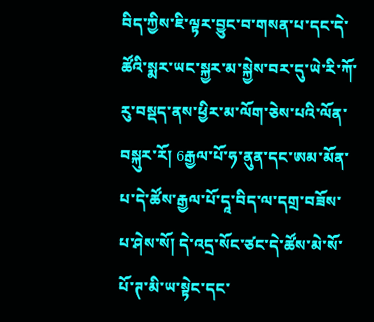བིད་ཀྱིས་ཇི་ལྟར་བྱུང་བ་གསན་པ་དང་དེ་ཚོའི་སྨར་ཡང་སྐྱར་མ་སྐྱེས་བར་དུ་ཡེ་རི་ཀོ་རུ་བསྡད་ནས་ཕྱིར་མ་ལོག་ཅེས་པའི་ལོན་བསྐུར་རོ། 6རྒྱལ་པོ་ཧ་ནུན་དང་ཨམ་མོན་པ་དེ་ཚོས་རྒྱལ་པོ་དཱ་བིད་ལ་དགྲ་བཟོས་པ་ཤེས་སོ། དེ་འདྲ་སོང་ཙང་དེ་ཚོས་མེ་སོ་པོ་ཊ་མི་ཡ་སྟེང་དང་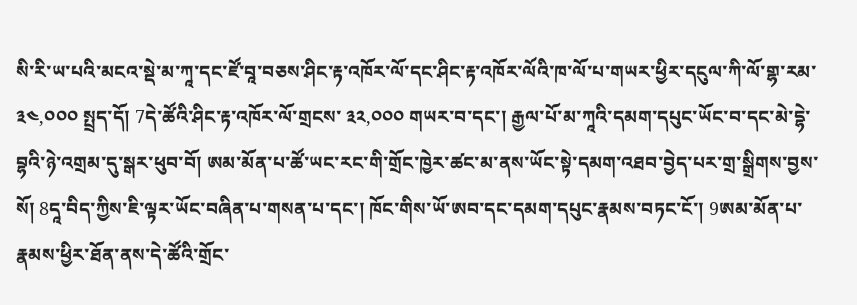སི་རི་ཡ་པའི་མངའ་སྡེ་མ་ཀཱ་དང་ཛོ་བཱ་བཅས་ཤིང་རྟ་འཁོར་ལོ་དང་ཤིང་རྟ་འཁོར་ལོའི་ཁ་ལོ་པ་གཡར་ཕྱིར་དངུལ་ཀི་ལོ་གྷ་རམ་ ༣༤,༠༠༠ སྤྲད་དོ། 7དེ་ཚོའི་ཤིང་རྟ་འཁོར་ལོ་གྲངས་ ༣༢,༠༠༠ གཡར་བ་དང་། རྒྱལ་པོ་མ་ཀཱའི་དམག་དཔུང་ཡོང་བ་དང་མེ་དྷེ་བྷའི་ཉེ་འགྲམ་དུ་སྒར་ཕུབ་བོ། ཨམ་མོན་པ་ཚོ་ཡང་རང་གི་གྲོང་ཁྱེར་ཚང་མ་ནས་ཡོང་སྟེ་དམག་འཐབ་བྱེད་པར་གྲ་སྒྲིགས་བྱས་སོ། 8དཱ་བིད་ཀྱིས་ཇི་ལྟར་ཡོང་བཞིན་པ་གསན་པ་དང་། ཁོང་གིས་ཡོ་ཨབ་དང་དམག་དཔུང་རྣམས་བཏང་ངོ་། 9ཨམ་མོན་པ་རྣམས་ཕྱིར་ཐོན་ནས་དེ་ཚོའི་གྲོང་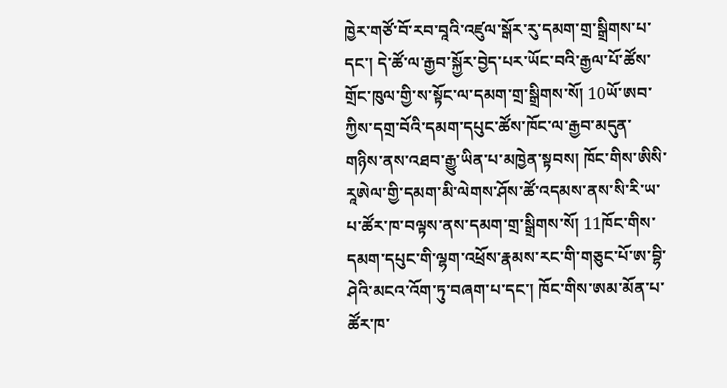ཁྱེར་གཙོ་བོ་རབ་བཱའི་འཛུལ་སྒོར་རུ་དམག་གྲ་སྒྲིགས་པ་དང་། དེ་ཚོ་ལ་རྒྱབ་སྐྱོར་བྱེད་པར་ཡོང་བའི་རྒྱལ་པོ་ཚོས་གྲོང་ཁུལ་གྱི་ས་སྟོང་ལ་དམག་གྲ་སྒྲིགས་སོ། 10ཡོ་ཨབ་ཀྱིས་དགྲ་བོའི་དམག་དཔུང་ཚོས་ཁོང་ལ་རྒྱབ་མདུན་གཉིས་ནས་འཐབ་རྒྱུ་ཡིན་པ་མཁྱེན་སྟབས། ཁོང་གིས་ཨིསི་རཱཨེལ་གྱི་དམག་མི་ལེགས་ཤོས་ཚོ་འདམས་ནས་སི་རི་ཡ་པ་ཚོར་ཁ་བལྟས་ནས་དམག་གྲ་སྒྲིགས་སོ། 11ཁོང་གིས་དམག་དཔུང་གི་ལྷག་འཕྲོས་རྣམས་རང་གི་གཅུང་པོ་ཨ་བྷི་ཤེའི་མངའ་འོག་ཏུ་བཞག་པ་དང་། ཁོང་གིས་ཨམ་མོན་པ་ཚོར་ཁ་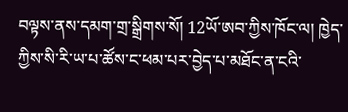བལྟས་ནས་དམག་གྲ་སྒྲིགས་སོ། 12ཡོ་ཨབ་ཀྱིས་ཁོང་ལ། ཁྱེད་ཀྱིས་སི་རི་ཡ་པ་ཚོས་ང་ཕམ་པར་བྱེད་པ་མཐོང་ན་ངའི་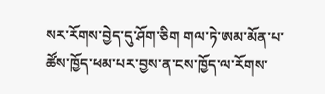སར་རོགས་བྱེད་དུ་ཤོག་ཅིག གལ་ཏེ་ཨམ་མོན་པ་ཚོས་ཁྱོད་ཕམ་པར་བྱས་ན་ངས་ཁྱོད་ལ་རོགས་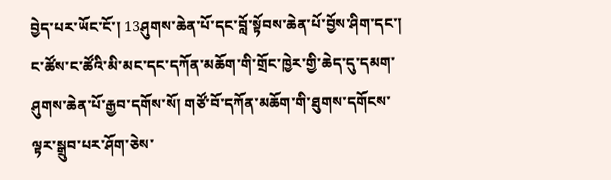བྱེད་པར་ཡོང་ངོ་། 13ཤུགས་ཆེན་པོ་དང་བློ་སྟོབས་ཆེན་པོ་བྱོས་ཤིག་དང་། ང་ཚོས་ང་ཚོའི་མི་མང་དང་དཀོན་མཆོག་གི་གྲོང་ཁྱེར་གྱི་ཆེད་དུ་དམག་ཤུགས་ཆེན་པོ་རྒྱབ་དགོས་སོ། གཙོ་བོ་དཀོན་མཆོག་གི་ཐུགས་དགོངས་ལྟར་སྒྲུབ་པར་ཤོག་ཅེས་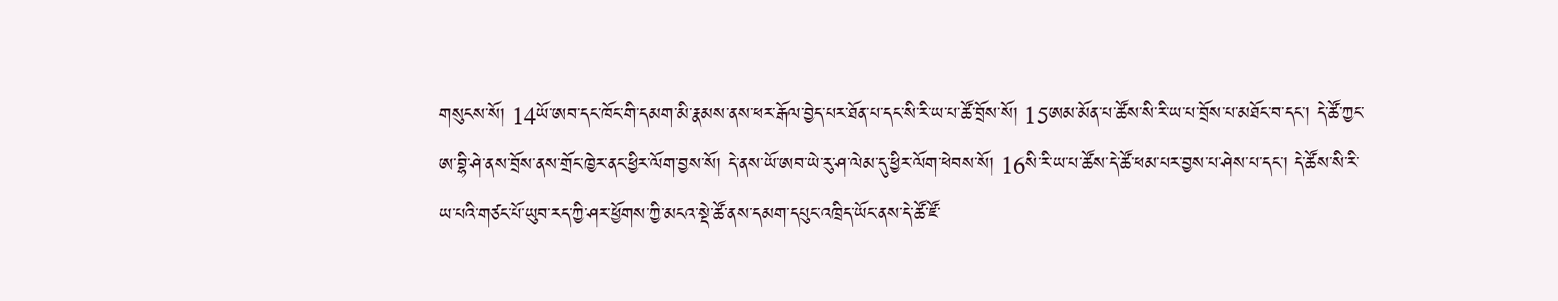གསུངས་སོ། 14ཡོ་ཨབ་དང་ཁོང་གི་དམག་མི་རྣམས་ནས་ཕར་རྒོལ་བྱེད་པར་ཐོན་པ་དང་སི་རི་ཡ་པ་ཚོ་བྲོས་སོ། 15ཨམ་མོན་པ་ཚོས་སི་རི་ཡ་པ་བྲོས་པ་མཐོང་བ་དང་། དེ་ཚོ་ཀྱང་ཨ་བྷི་ཤེ་ནས་བྲོས་ནས་གྲོང་ཁྱེར་ནང་ཕྱིར་ལོག་བྱས་སོ། དེ་ནས་ཡོ་ཨབ་ཡེ་རུ་ཤ་ལེམ་དུ་ཕྱིར་ལོག་ཕེབས་སོ། 16སི་རི་ཡ་པ་ཚོས་དེ་ཚོ་ཕམ་པར་བྱས་པ་ཤེས་པ་དང་། དེ་ཚོས་སི་རི་ཡ་པའི་གཙང་པོ་ཡུབ་རད་ཀྱི་ཤར་ཕྱོགས་ཀྱི་མངའ་སྡེ་ཚོ་ནས་དམག་དཔུང་འཁྲིད་ཡོང་ནས་དེ་ཚོ་ཛོ་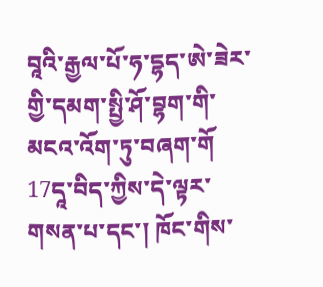བཱའི་རྒྱལ་པོ་ཧ་དྷད་ཨེ་ཟེར་གྱི་དམག་སྤྱི་ཤོ་བྷག་གི་མངའ་འོག་ཏུ་བཞག་གོ 17དཱ་བིད་ཀྱིས་དེ་ལྟར་གསན་པ་དང་། ཁོང་གིས་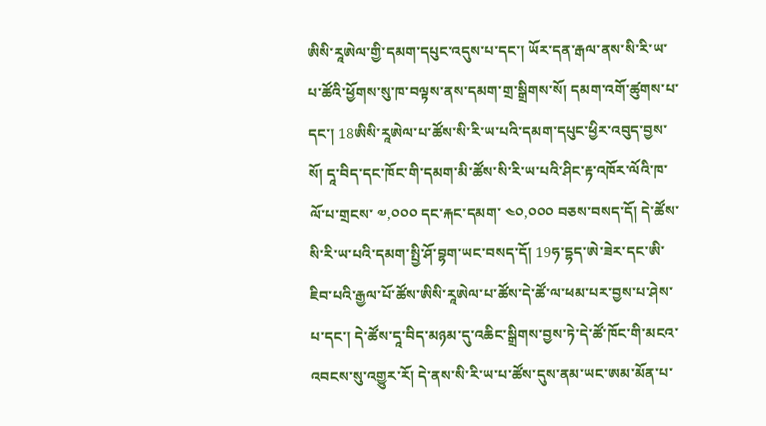ཨིསི་རཱཨེལ་གྱི་དམག་དཔུང་འདུས་པ་དང་། ཡོར་དན་རྒལ་ནས་སི་རི་ཡ་པ་ཚོའི་ཕྱོགས་སུ་ཁ་བལྟས་ནས་དམག་གྲ་སྒྲིགས་སོ། དམག་འགོ་ཚུགས་པ་དང་། 18ཨིསི་རཱཨེལ་པ་ཚོས་སི་རི་ཡ་པའི་དམག་དཔུང་ཕྱིར་འབུད་བྱས་སོ། དཱ་བིད་དང་ཁོང་གི་དམག་མི་ཚོས་སི་རི་ཡ་པའི་ཤིང་རྟ་འཁོར་ལོའི་ཁ་ལོ་པ་གྲངས་ ༧,༠༠༠ དང་རྐང་དམག་ ༤༠,༠༠༠ བཅས་བསད་དོ། དེ་ཚོས་སི་རི་ཡ་པའི་དམག་སྤྱི་ཤོ་བྷག་ཡང་བསད་དོ། 19ཧ་དྷད་ཨེ་ཟེར་དང་ཨི་ཇིབ་པའི་རྒྱལ་པོ་ཚོས་ཨིསི་རཱཨེལ་པ་ཚོས་དེ་ཚོ་ལ་ཕམ་པར་བྱས་པ་ཤེས་པ་དང་། དེ་ཚོས་དཱ་བིད་མཉམ་དུ་འཆིང་སྒྲིགས་བྱས་ཏེ་དེ་ཚོ་ཁོང་གི་མངའ་འབངས་སུ་འགྱུར་རོ། དེ་ནས་སི་རི་ཡ་པ་ཚོས་དུས་ནམ་ཡང་ཨམ་མོན་པ་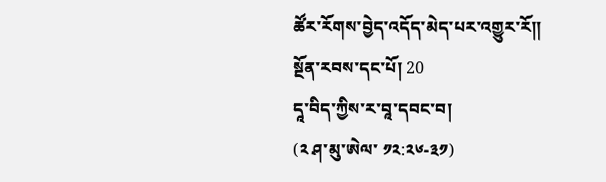ཚོར་རོགས་བྱེད་འདོད་མེད་པར་འགྱུར་རོ༎
སྔོན་རབས་དང་པོ། 20
དཱ་བིད་ཀྱིས་ར་བཱ་དབང་བ།
(༢ ཤ་མུ་ཨེལ་ ༡༢:༢༦-༣༡)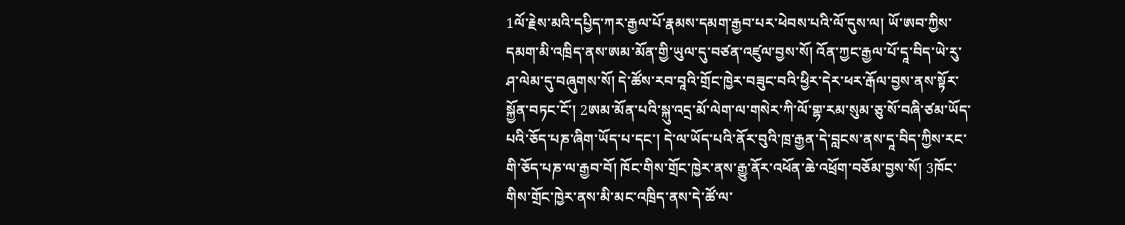1ལོ་རྗེས་མའི་དཔྱིད་ཀར་རྒྱལ་པོ་རྣམས་དམག་རྒྱབ་པར་ཕེབས་པའི་ལོ་དུས་ལ། ཡོ་ཨབ་ཀྱིས་དམག་མི་འཁྲིད་ནས་ཨམ་མོན་གྱི་ཡུལ་དུ་བཙན་འཛུལ་བྱས་སོ། འོན་ཀྱང་རྒྱལ་པོ་དཱ་བིད་ཡེ་རུ་ཤ་ལེམ་དུ་བཞུགས་སོ། དེ་ཚོས་རབ་བཱའི་གྲོང་ཁྱེར་བཟུང་བའི་ཕྱིར་དེར་ཕར་རྒོལ་བྱས་ནས་སྟོར་སྐྱོན་བཏང་ངོ་། 2ཨམ་མོན་པའི་སྐུ་འདྲ་མོ་ལེག་ལ་གསེར་ཀི་ལོ་གྷ་རམ་སུམ་ཅུ་སོ་བཞི་ཙམ་ཡོད་པའི་ཅོད་པཎ་ཞིག་ཡོད་པ་དང་། དེ་ལ་ཡོད་པའི་ནོར་བུའི་ཁྲ་རྒྱན་དེ་བླངས་ནས་དཱ་བིད་ཀྱིས་རང་གི་ཅོད་པཎ་ལ་རྒྱབ་བོ། ཁོང་གིས་གྲོང་ཁྱེར་ནས་རྒྱུ་ནོར་འཕོན་ཆེ་འཕྲོག་བཅོམ་བྱས་སོ། 3ཁོང་གིས་གྲོང་ཁྱེར་ནས་མི་མང་འཁྲིད་ནས་དེ་ཚོ་ལ་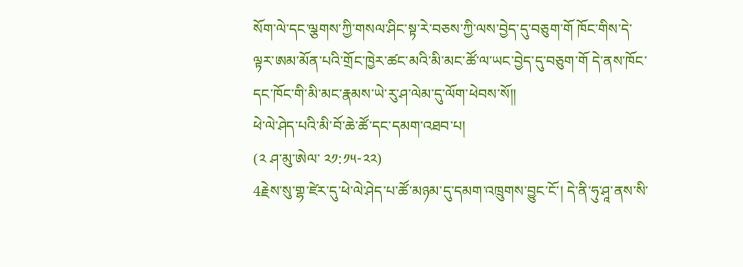སོག་ལེ་དང་ལྕགས་ཀྱི་གསལ་ཤིང་སྟ་རེ་བཅས་ཀྱི་ལས་བྱེད་དུ་བཅུག་གོ ཁོང་གིས་དེ་ལྟར་ཨམ་མོན་པའི་གྲོང་ཁྱེར་ཚང་མའི་མི་མང་ཚོ་ལ་ཡང་བྱེད་དུ་བཅུག་གོ དེ་ནས་ཁོང་དང་ཁོང་གི་མི་མང་རྣམས་ཡེ་རུ་ཤ་ལེམ་དུ་ལོག་ཕེབས་སོ༎
ཕེ་ལེ་ཤེད་པའི་མི་བོ་ཆེ་ཚོ་དང་དམག་འཐབ་པ།
(༢ ཤ་མུ་ཨེལ་ ༢༡:༡༥-༢༢)
4རྗེས་སུ་གྷ་ཛེར་དུ་ཕེ་ལེ་ཤེད་པ་ཚོ་མཉམ་དུ་དམག་འཁྲུགས་བྱུང་ངོ་། དེ་ནི་ཧུ་ཤཱ་ནས་སི་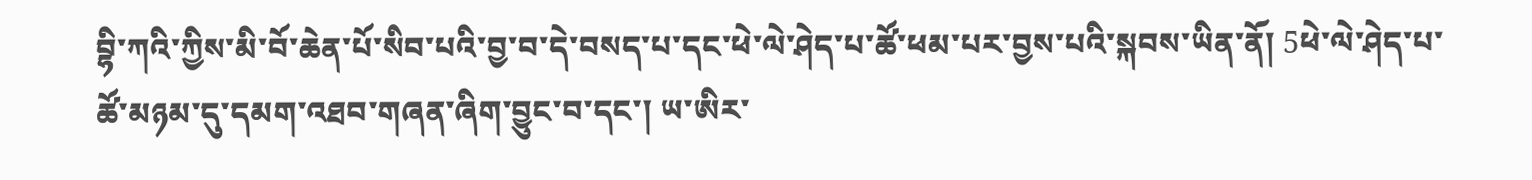བྷི་ཀའི་ཀྱིས་མི་བོ་ཆེན་པོ་སིབ་པའི་བྱ་བ་དེ་བསད་པ་དང་ཕེ་ལེ་ཤེད་པ་ཚོ་ཕམ་པར་བྱས་པའི་སྐབས་ཡིན་ནོ། 5ཕེ་ལེ་ཤེད་པ་ཚོ་མཉམ་དུ་དམག་འཐབ་གཞན་ཞིག་བྱུང་བ་དང་། ཡ་ཨིར་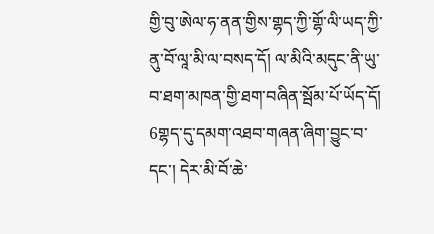གྱི་བུ་ཨེལ་ཧ་ནན་གྱིས་གྷད་ཀྱི་གྷོ་ལི་ཡད་ཀྱི་ནུ་བོ་ལཱ་མི་ལ་བསད་དོ། ལ་མིའི་མདུང་ནི་ཡུ་བ་ཐག་མཁན་གྱི་ཐག་བཞིན་སྦོམ་པོ་ཡོད་དོ། 6གྷད་དུ་དམག་འཐབ་གཞན་ཞིག་བྱུང་བ་དང་། དེར་མི་བོ་ཆེ་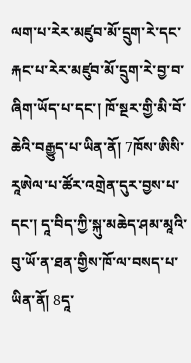ལག་པ་རེར་མཛུབ་མོ་དྲུག་རེ་དང་རྐང་པ་རེར་མཛུབ་མོ་དྲུག་རེ་བྱ་བ་ཞིག་ཡོད་པ་དང་། ཁོ་སྔར་གྱི་མི་བོ་ཆེའི་བརྒྱུད་པ་ཡིན་ནོ། 7ཁོས་ཨིསི་རཱཨེལ་པ་ཚོར་འགྲེན་དུར་བྱས་པ་དང་། དཱ་བིད་ཀྱི་སྐུ་མཆེད་ཤམ་མཱའི་བུ་ཡོ་ན་ཐན་གྱིས་ཁོ་ལ་བསད་པ་ཡིན་ནོ། 8དཱ་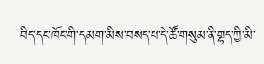བིད་དང་ཁོང་གི་དམག་མིས་བསད་པ་དེ་ཚོ་གསུམ་ནི་གྷད་ཀྱི་མི་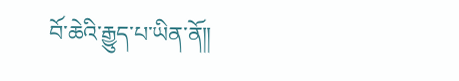བོ་ཆེའི་རྒྱུད་པ་ཡིན་ནོ༎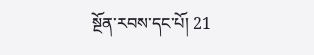སྔོན་རབས་དང་པོ། 21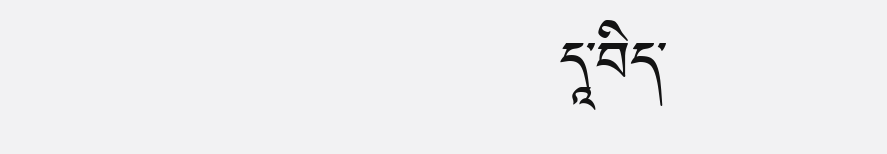དཱ་བིད་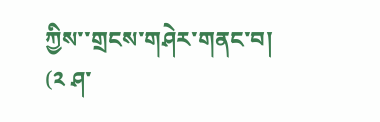ཀྱིས་་གྲངས་གཤེར་གནང་བ།
(༢ ཤ་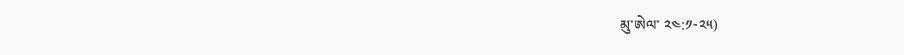མུ་ཨེལ་ ༢༤:༡-༢༥)